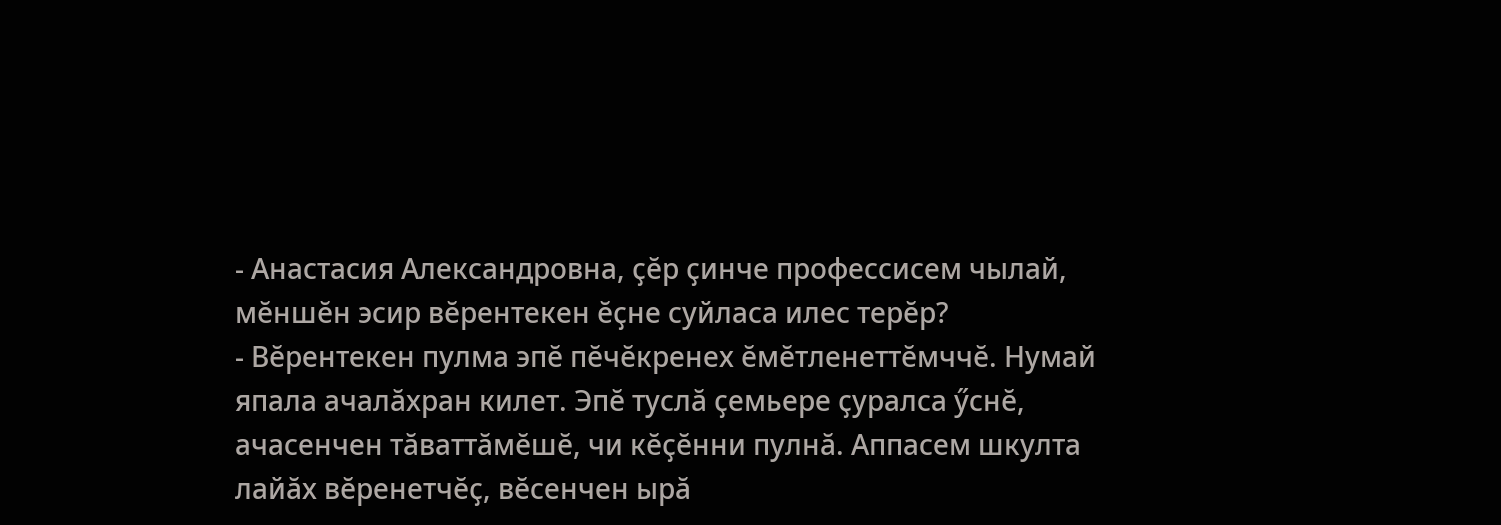- Анастасия Александровна, ҫĕр ҫинче профессисем чылай, мĕншĕн эсир вĕрентекен ĕҫне суйласа илес терĕр?
- Вĕрентекен пулма эпĕ пĕчĕкренех ĕмĕтленеттĕмччĕ. Нумай япала ачалăхран килет. Эпĕ туслă ҫемьере ҫуралса ӳснĕ, ачасенчен тăваттăмĕшĕ, чи кĕҫĕнни пулнă. Аппасем шкулта лайăх вĕренетчĕҫ, вĕсенчен ырă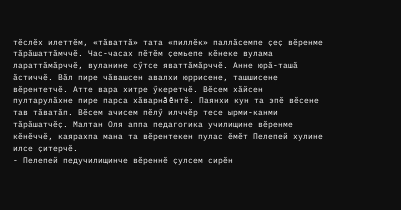тĕслĕх илеттĕм, «тăваттă» тата «пиллĕк» паллăсемпе ҫеҫ вĕренме тăрăшаттăмччĕ. Час-часах пĕтĕм ҫемьепе кĕнеке вулама лараттăмăрччĕ, вуланине сӳтсе яваттăмăрччĕ. Анне юрă-ташă ăстиччĕ. Вăл пире чăвашсен авалхи юррисене, ташшисене вĕрентетчĕ. Атте вара хитре ӳкеретчĕ. Вĕсем хăйсен пултарулăхне пире парса хăварнă ĕнтĕ. Паянхи кун та эпĕ вĕсене тав тăватăп. Вĕсем ачисем пĕлӳ илччĕр тесе ырми-канми тăрăшатчĕҫ. Малтан Оля аппа педагогика училищине вĕренме кĕнĕччĕ, каярахпа мана та вĕрентекен пулас ĕмĕт Пелепей хулине илсе ҫитерчĕ.
- Пелепей педучилищинче вĕреннĕ ҫулсем сирĕн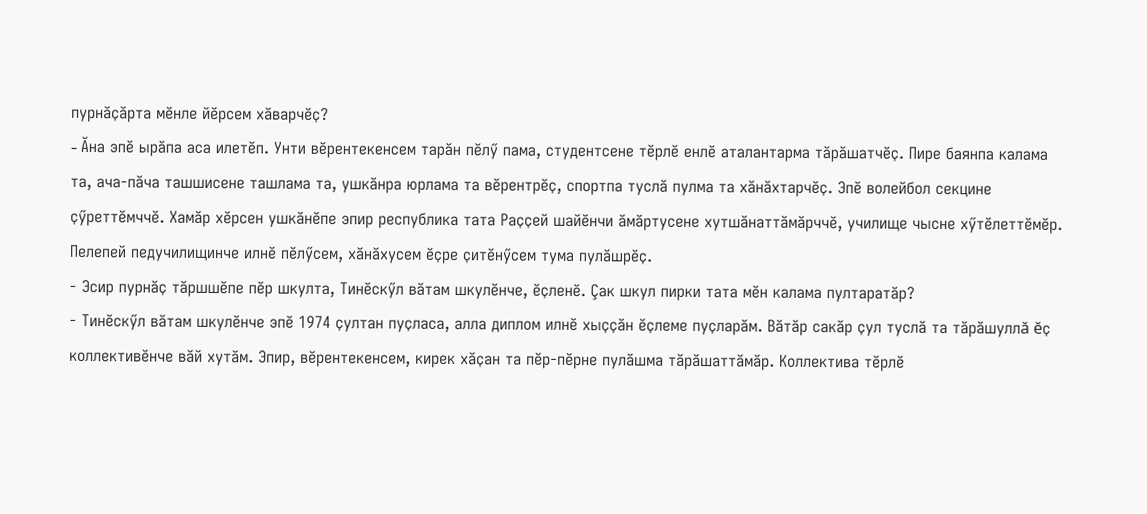пурнăҫăрта мĕнле йĕрсем хăварчĕҫ?
- Ăна эпĕ ырăпа аса илетĕп. Унти вĕрентекенсем тарăн пĕлӳ пама, студентсене тĕрлĕ енлĕ аталантарма тăрăшатчĕҫ. Пире баянпа калама та, ача-пăча ташшисене ташлама та, ушкăнра юрлама та вĕрентрĕҫ, спортпа туслă пулма та хăнăхтарчĕҫ. Эпĕ волейбол секцине ҫӳреттĕмччĕ. Хамăр хĕрсен ушкăнĕпе эпир республика тата Раҫҫей шайĕнчи ăмăртусене хутшăнаттăмăрччĕ, училище чысне хӳтĕлеттĕмĕр. Пелепей педучилищинче илнĕ пĕлӳсем, хăнăхусем ĕҫре ҫитĕнӳсем тума пулăшрĕҫ.
- Эсир пурнăҫ тăршшĕпе пĕр шкулта, Тинĕскӳл вăтам шкулĕнче, ĕҫленĕ. Çак шкул пирки тата мĕн калама пултаратăр?
- Тинĕскӳл вăтам шкулĕнче эпĕ 1974 ҫултан пуҫласа, алла диплом илнĕ хыҫҫăн ĕҫлеме пуҫларăм. Вăтăр сакăр ҫул туслă та тăрăшуллă ĕҫ коллективĕнче вăй хутăм. Эпир, вĕрентекенсем, кирек хăҫан та пĕр-пĕрне пулăшма тăрăшаттăмăр. Коллектива тĕрлĕ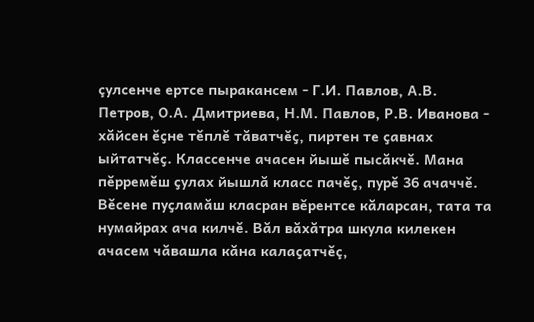çулсенче ертсе пыракансем - Г.И. Павлов, А.В. Петров, О.А. Дмитриева, Н.М. Павлов, Р.В. Иванова - хăйсен ĕҫне тĕплĕ тăватчĕҫ, пиртен те ҫавнах ыйтатчĕҫ. Классенче ачасен йышĕ пысăкчĕ. Мана пĕрремĕш ҫулах йышлă класс пачĕҫ, пурĕ 36 ачаччĕ. Вĕсене пуҫламăш класран вĕрентсе кăларсан, тата та нумайрах ача килчĕ. Вăл вăхăтра шкула килекен ачасем чăвашла кăна калаҫатчĕç,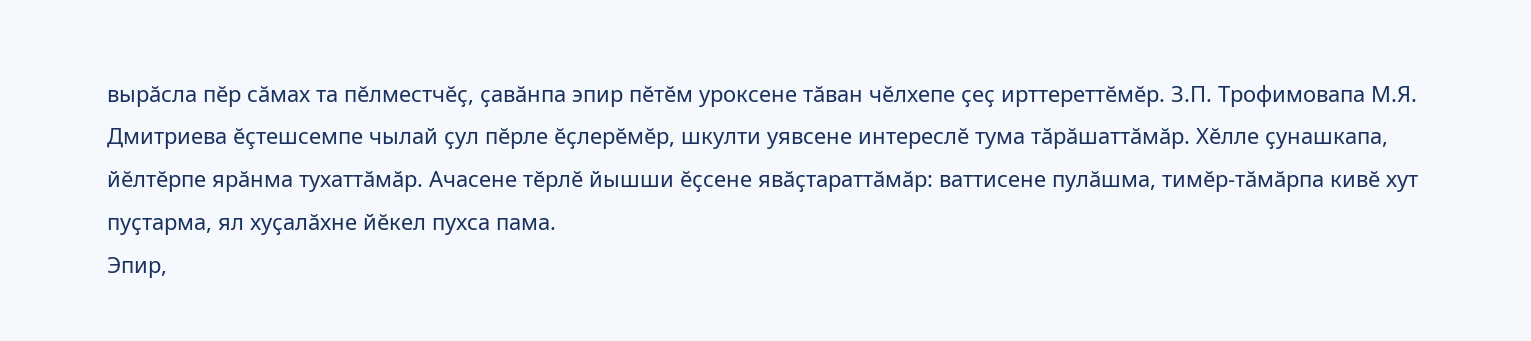вырăсла пĕр сăмах та пĕлместчĕҫ, ҫавăнпа эпир пĕтĕм уроксене тăван чĕлхепе ҫеҫ ирттереттĕмĕр. З.П. Трофимовапа М.Я. Дмитриева ĕçтешсемпе чылай ҫул пĕрле ĕҫлерĕмĕр, шкулти уявсене интереслĕ тума тăрăшаттăмăр. Хĕлле ҫунашкапа, йĕлтĕрпе ярăнма тухаттăмăр. Ачасене тĕрлĕ йышши ĕҫсене явăҫтараттăмăр: ваттисене пулăшма, тимĕр-тăмăрпа кивĕ хут пуҫтарма, ял хуҫалăхне йĕкел пухса пама.
Эпир,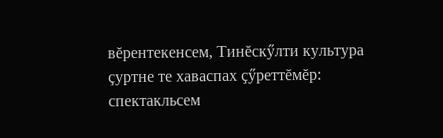вĕрентекенсем, Тинĕскӳлти культура çуртне те хаваспах ҫӳреттĕмĕр: спектакльсем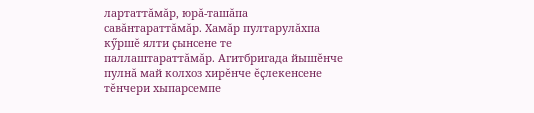лартаттăмăр, юрă-ташăпа савăнтараттăмăр. Хамăр пултарулăхпа кӳршĕ ялти ҫынсене те паллаштараттăмăр. Агитбригада йышĕнче пулнă май колхоз хирĕнче ĕҫлекенсене тĕнчери хыпарсемпе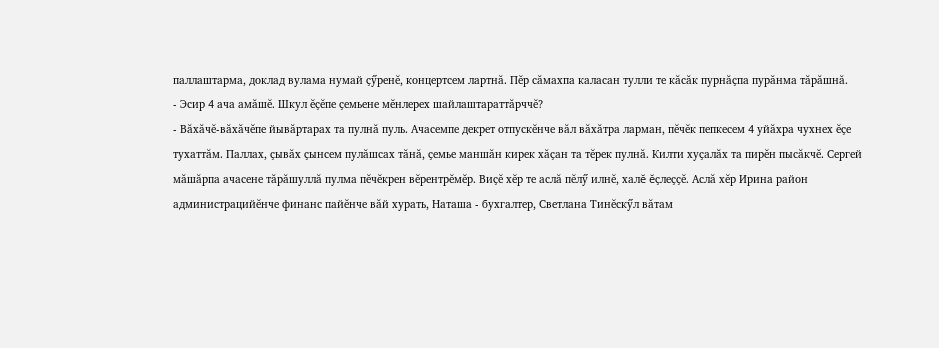паллаштарма, доклад вулама нумай ҫӳренĕ, концертсем лартнă. Пĕр сăмахпа каласан тулли те кăсăк пурнăҫпа пурăнма тăрăшнă.
- Эсир 4 ача амăшĕ. Шкул ĕҫĕпе ҫемьене мĕнлерех шайлаштараттăрччĕ?
- Вăхăчĕ-вăхăчĕпе йывăртарах та пулнă пуль. Ачасемпе декрет отпускĕнче вăл вăхăтра ларман, пĕчĕк пепкесем 4 уйăхра чухнех ĕҫе тухаттăм. Паллах, ҫывăх ҫынсем пулăшсах тăнă, ҫемье маншăн кирек хăҫан та тĕрек пулнă. Килти хуҫалăх та пирĕн пысăкчĕ. Сергей мăшăрпа ачасене тăрăшуллă пулма пĕчĕкрен вĕрентрĕмĕр. Виҫĕ хĕр те аслă пĕлӳ илнĕ, халĕ ĕҫлеҫҫĕ. Аслă хĕр Ирина район администрацийĕнче финанс пайĕнче вăй хурать, Наташа - бухгалтер, Светлана Тинĕскӳл вăтам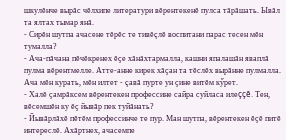шкулĕнче вырăс чĕлхипе литератури вĕрентекенĕ пулса тăрăшать. Ывăл та ялтах тымар янă.
- Сирĕн шутпа ачасене тĕрĕс те тивĕçлĕ воспитани парас тесен мĕн тумалла?
- Ача-пăчана пĕчĕкренех ĕҫе хăнăхтармалла, кашни япалашăн яваплă пулма вĕрентмелле. Атте-анне кирек хăҫан та тĕслĕх вырăнне пулмалла. Ача мĕн курать, мĕн илтет - çавă пурте ун ҫине витĕм кӳрет.
- Халĕ ҫамрăксем вĕрентекен профессине сайра суйласа илеççĕ. Тен, вĕсемшĕн ку ĕҫ йывăр пек туйăнать?
- Йывăрлăхĕ пĕтĕм профессинче те пур. Ман шутпа, вĕрентекен ĕҫĕ питĕ интереслĕ. Ахăртнех, ачасемпе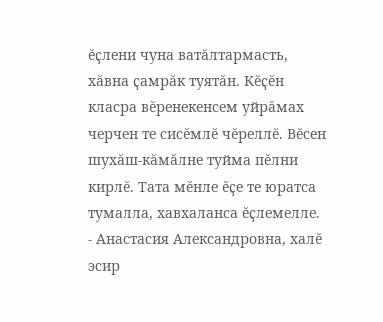ĕҫлени чуна ватăлтармасть, хăвна ҫамрăк туятăн. Кĕҫĕн класра вĕренекенсем уйрăмах черчен те сисĕмлĕ чĕреллĕ. Вĕсен шухăш-кăмăлне туйма пĕлни кирлĕ. Тата мĕнле ĕҫе те юратса тумалла, хавхаланса ĕҫлемелле.
- Анастасия Александровна, халĕ эсир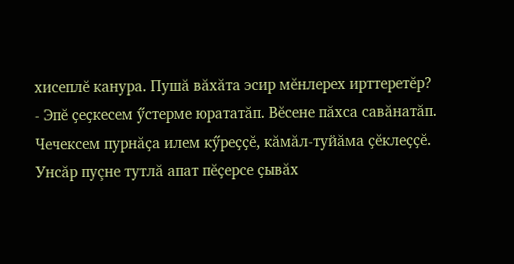хисеплĕ канура. Пушă вăхăта эсир мĕнлерех ирттеретĕр?
- Эпĕ ҫеҫкесем ӳстерме юрататăп. Вĕсене пăхса савăнатăп. Чечексем пурнăҫа илем кӳреҫҫĕ, кăмăл-туйăма ҫĕклеҫҫĕ. Унсăр пуçне тутлă апат пĕҫерсе ҫывăх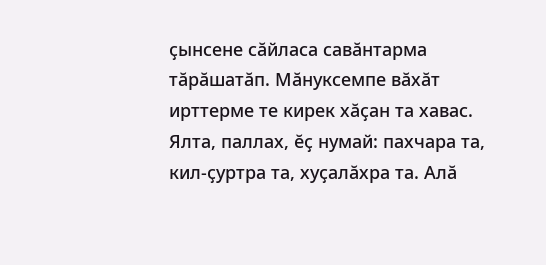ҫынсене сăйласа савăнтарма тăрăшатăп. Мăнуксемпе вăхăт ирттерме те кирек хăҫан та хавас. Ялта, паллах, ĕҫ нумай: пахчара та, кил-ҫуртра та, хуҫалăхра та. Алă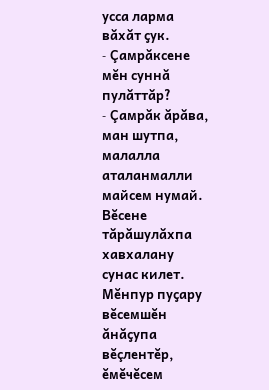усса ларма вăхăт ҫук.
- Çамрăксене мĕн суннă пулăттăр?
- Çамрăк ăрăва, ман шутпа, малалла аталанмалли майсем нумай. Вĕсене тăрăшулăхпа хавхалану сунас килет. Мĕнпур пуҫару вĕсемшĕн ăнăҫупа вĕçлентĕр, ĕмĕчĕсем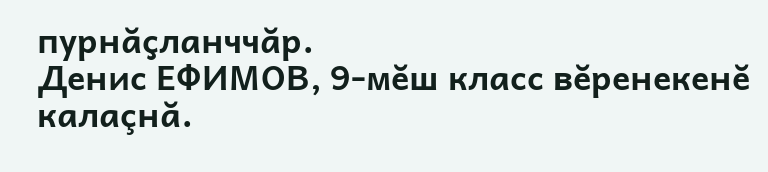пурнăҫланччăр.
Денис ЕФИМОВ, 9-мĕш класс вĕренекенĕ калаçнă.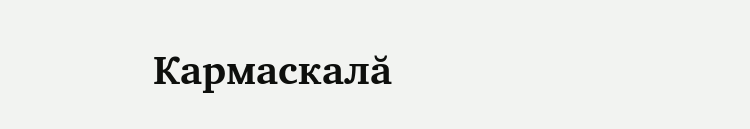Кармаскалă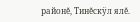районĕ, Тинĕскÿл ялĕ.